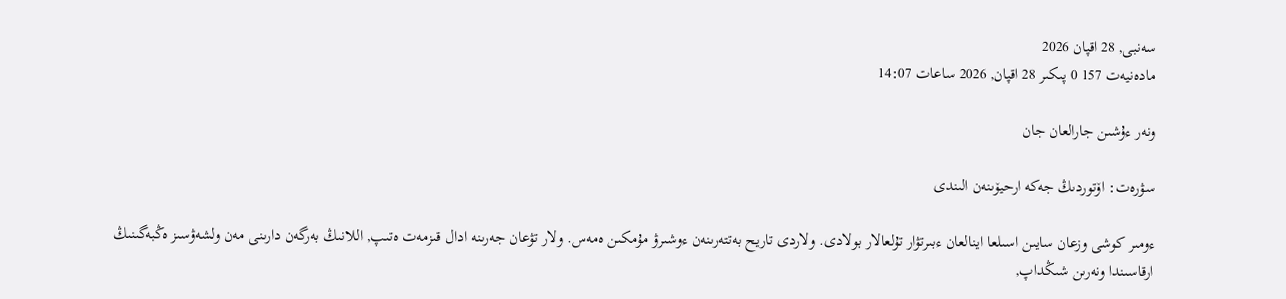سەنبى, 28 اقپان 2026
مادەنيەت 157 0 پىكىر 28 اقپان, 2026 ساعات 14:07

ونەر ءۇشىن جارالعان جان

سۋرەت: اۆتوردىڭ جەكە ارحيۆىنەن الىندى

ءومىر كوشى وزعان سايىن اسىلعا اينالعان ءبىرتۋار تۇلعالار بولادى. ولاردى تاريح بەتتەرىنەن ءوشىرۋ مۇمكىن ەمەس. ولار تۋعان جەرىنە ادال قىزمەت ەتىپ, اللانىڭ بەرگەن دارىنى مەن ولشەۋسىز ەڭبەگىنىڭ ارقاسىندا ونەرىن شىڭداپ,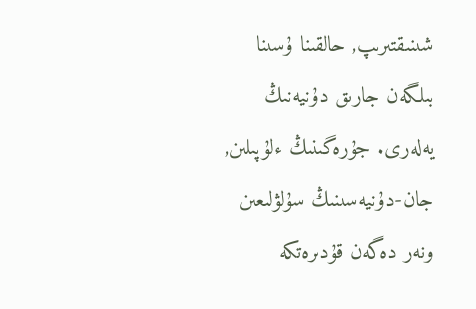شىنىقتىرىپ, حالقىنا ۇسىنا بىلگەن جارىق دۇنيەنىڭ يەلەرى. جۇرەگىنىڭ ءلۇپىلىن, جان-دۇنيەسىنىڭ سۇلۋلىعىن ونەر دەگەن قۇدىرەتكە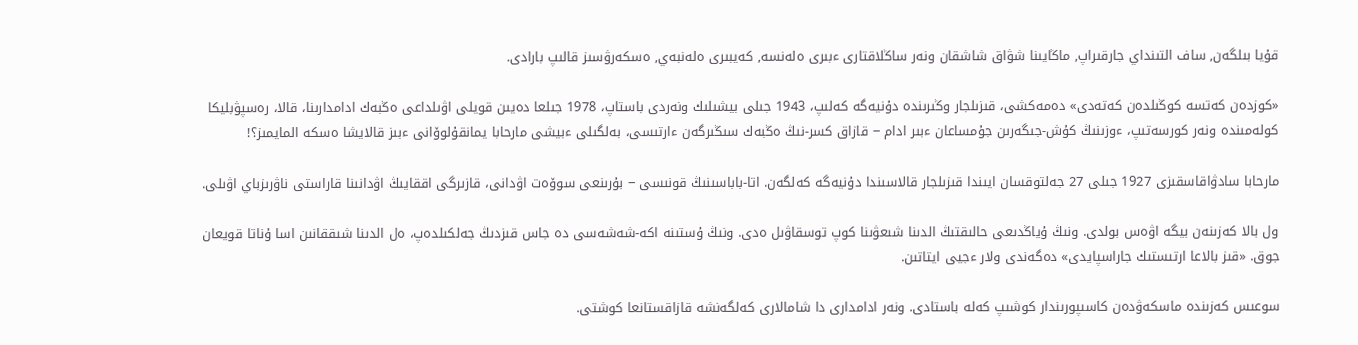قۇيا بىلگەن, ساف التىنداي جارقىراپ, ماڭايىنا شۋاق شاشقان ونەر ساڭلاقتارى ءبىرى ەلەنسە, كەيبىرى ەلەنبەي, ەسكەرۋسىز قالىپ بارادى.

«كوزدەن كەتسە كوڭىلدەن كەتەدى» دەمەكشى، قىزىلجار وڭىرىندە دۇنيەگە كەلىپ، 1943 جىلى بيشىلىك ونەردى باستاپ، 1978 جىلعا دەيىن قويلى اۋىلداعى ەڭبەك ادامدارىنا، قالا، رەسپۋبليكا كولەمىندە ونەر كورسەتىپ، ءوزىنىڭ كۇش-جىگەرىن جۇمساعان ءبىر ادام ‒ قازاق كسر-نىڭ ەڭبەك سىڭىرگەن ءارتىسى، بەلگىلى ءبيشى مارحابا يمانقۇلوۆانى ءبىز قالايشا ەسكە المايمىز؟!

مارحابا سادۋاقاسقىزى 1927 جىلى 27 جەلتوقسان ايىندا قىزىلجار قالاسىندا دۇنيەگە كەلگەن. اتا-باباسىنىڭ قونىسى ‒ بۇرىنعى سوۆەت اۋدانى، قازىرگى اققايىڭ اۋدانىنا قاراستى ناۋرىزباي اۋىلى.

ول بالا كەزىنەن بيگە اۋەس بولدى. ونىڭ ۇياڭدىعى حالىقتىڭ الدىنا شىعۋىنا كوپ توسقاۋىل ەدى. ونىڭ ۇستىنە اكە-شەشەسى دە جاس قىزدىڭ جەلكىلدەپ، ەل الدىنا شىققانىن اسا ۇناتا قويعان جوق. «قىز بالاعا ارتىستىك جاراسپايدى» دەگەندى ولار ءجيى ايتاتىن.

سوعىس كەزىندە ماسكەۋدەن كاسىپورىندار كوشىپ كەلە باستادى. ونەر ادامدارى دا شامالارى كەلگەنشە قازاقستانعا كوشتى.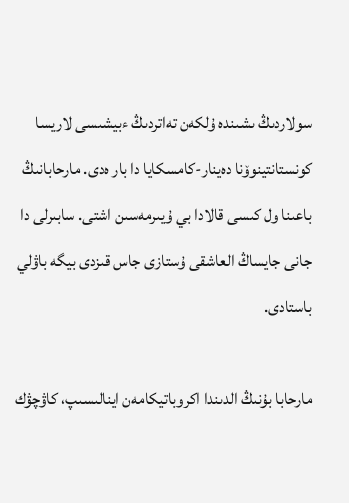سولاردىڭ ىشىندە ۇلكەن تەاتردىڭ ءبيشىسى لاريسا كونستانتينوۆنا دەينار-كامسكايا دا بار ەدى. مارحابانىڭ باعىنا ول كىسى قالادا بي ۇيىرمەسىن اشتى. سابىرلى دا جانى جايساڭ العاشقى ۇستازى جاس قىزدى بيگە باۋلي باستادى.

مارحابا بۇنىڭ الدىندا اكروباتيكامەن اينالىسىپ، كاۋچۋك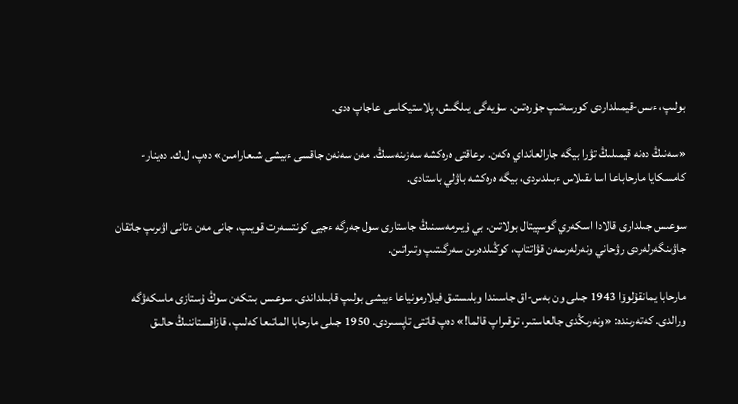بولىپ، ءىس-قيمىلداردى كورسەتىپ جۇرەتىن. سۇيەگى يىلگىش، پلاستيكاسى عاجاپ ەدى.

«سەنىڭ دەنە قيمىلىڭ تۋرا بيگە جارالعانداي ەكەن. ىرعاقتى ەرەكشە سەزىنەسىڭ. مەن سەنەن جاقسى ءبيشى شىعارامىن» دەپ، ل.ك. دەينار-كامسكايا مارحاباعا اسا ىقىلاس ءبىلدىردى، بيگە ەرەكشە باۋلي باستادى.

سوعىس جىلدارى قالادا اسكەري گوسپيتال بولاتىن. بي ۇيىرمەسىنىڭ جاستارى سول جەرگە ءجيى كونتسەرت قويىپ، جانى مەن ءتانى اۋىرىپ جاتقان جاۋىنگەرلەردى رۋحاني ونەرلەرىمەن قۋاتتاپ، كوڭىلدەرىن سەرگىتىپ وتىراتىن.

مارحابا يمانقۇلوۆا 1943 جىلى ون بەس-اق جاسىندا وبلىستىق فيلارمونياعا ءبيشى بولىپ قابىلداندى. سوعىس بىتكەن سوڭ ۇستازى ماسكەۋگە ورالدى. كەتەرىندە: «ونەرىڭدى جالعاستىر، توقىراپ قالما!» دەپ قاتتى تاپسىردى. 1950 جىلى مارحابا الماتىعا كەلىپ، قازاقستاننىڭ حالىق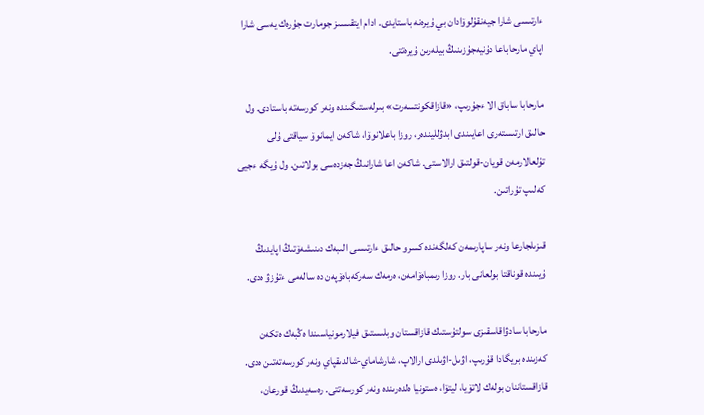ءارتىسى شارا جيەنقۇلوۆادان بي ۇيرەنە باستايدى. ادام ايتقىسىز جومارت جۇرەك يەسى شارا اپاي مارحاباعا دۇنيەجۇزىنىڭ بيلەرىن ۇيرەتتى.

مارحابا ساباق الا ءجۇرىپ، «قازاقكونتسەرت» بىرلەستىگىندە ونەر كورسەتە باستادى. ول حالىق ارتىستەرى اعايىندى ابدۋلليندەر، روزا باعلانوۆا، شاكەن ايمانوۆ سياقتى ۇلى تۇلعالارمەن قويان-قولتىق ارالاستى. شاكەن اعا شارانىڭ جەزدەسى بولاتىن. ول ۇيگە ءجيى كەلىپ تۇراتىن.

قىزىلجارعا ونەر ساپارىمەن كەلگەندە كسرو حالىق ءارتىسى الىبەك دىنىشەۆتىڭ اپايدىڭ ۇيىندە قوناقتا بولعانى بار. روزا رىمباەۆامەن، ەرمەك سەركەباەۆپەن دە سالەمى ءتۇزۋ ەدى.

مارحابا سادۋاقاسقىزى سولتۇستىك قازاقستان وبلىستىق فيلارمونياسىندا ەڭبەك ەتكەن كەزىندە بريگادا قۇرىپ، اۋىل-اۋىلدى ارالاپ، شارشاماي-شالدىقپاي ونەر كورسەتەتىن ەدى. قازاقستاننان بولەك لاتۆيا، ليتۆا، ەستونيا ەلدەرىندە ونەر كورسەتتى. رەسەيدىڭ قورعان،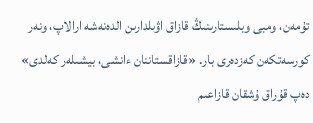تۇمەن، ومبى وبلىستارىنىڭ قازاق اۋىلدارىن الدەنەشە ارالاپ، ونەر كورسەتكەن كەزدەرى بار. «قازاقستاننان ءانشى، بيشىلەر كەلدى» دەپ قۇراق ۇشقان قازاعىم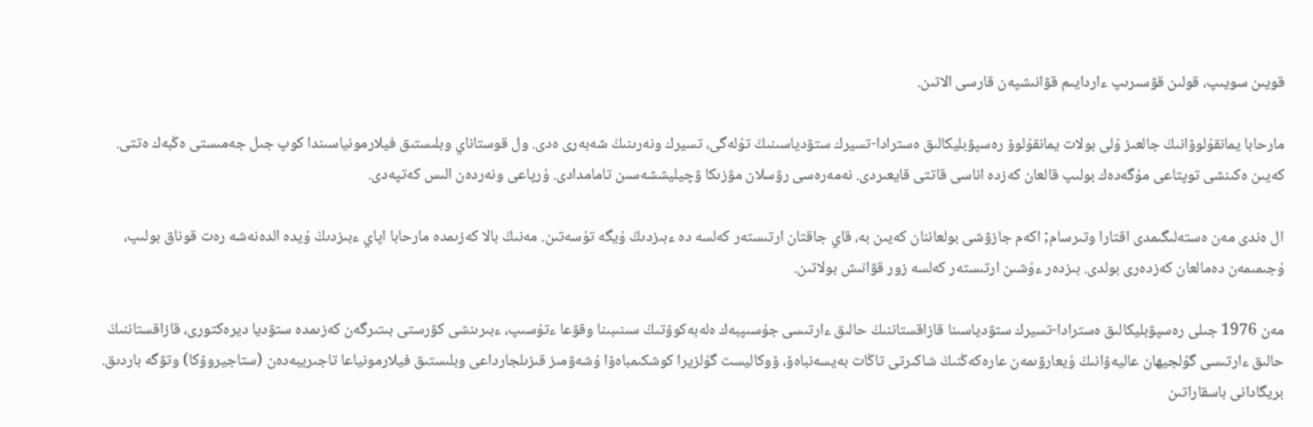قويىن سويىپ، قولىن قۋسىرىپ ءاردايىم قۋانىشپەن قارسى الاتىن.

مارحابا يمانقۇلوۆانىڭ جالعىز ۇلى بولات يمانقۇلوۆ رەسپۋبليكالىق ەسترادا-تسيرك ستۋدياسىنىڭ تۇلەگى، تسيرك ونەرىنىڭ شەبەرى ەدى. ول قوستاناي وبلىستىق فيلارمونياسىندا كوپ جىل جەمىستى ەڭبەك ەتتى. كەيىن ەكىنشى توپتاعى مۇگەدەك بولىپ قالعان كەزدە اناسى قاتتى قايعىردى. نەمەرەسى رۋسلان مۋزىكا ۋچيليششەسىن تامامدادى. ۇرپاعى ونەردەن الىس كەتپەدى.

ال ەندى مەن ەستەلىگىمدى اقتارا وتىرسام; اكەم جازۋشى بولعاننان كەيىن بە، قاي جاقتان ارتىستەر كەلسە دە ءبىزدىڭ ۇيگە تۇسەتىن. مەنىڭ بالا كەزىمدە مارحابا اپاي ءبىزدىڭ ۇيدە الدەنەشە رەت قوناق بولىپ، ۇجىمىمەن دەمالعان كەزدەرى بولدى. بىزدەر ءۇشىن ارتىستەر كەلسە زور قۋانىش بولاتىن.

مەن 1976 جىلى رەسپۋبليكالىق ەسترادا-تسيرك ستۋدياسىنا قازاقستاننىڭ حالىق ءارتىسى جۇسىپبەك ەلەبەكوۆتىڭ سىنىبىنا وقۋعا ءتۇسىپ، ءبىرىنشى كۋرستى بىتىرگەن كەزىمدە ستۋديا ديرەكتورى، قازاقستاننىڭ حالىق ءارتىسى گۇلجيھان عاليەۆانىڭ ۇيعارۋىمەن عارەكەڭنىڭ شاكىرتى تاڭات بەيسەنباەۆ، ۆوكاليست گۇلزيرا كوشكىمباەۆا ۇشەۋمىز قىزىلجارداعى وبلىستىق فيلارمونياعا تاجىريبەدەن (ستاجيروۆكا) وتۋگە باردىق. بريگادانى باسقاراتىن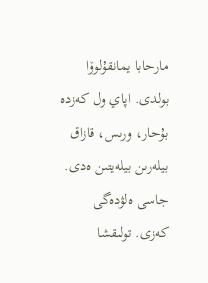مارحابا يمانقۇلوۆا بولدى. اپاي ول كەزدە بۇحار، ورىس، قازاق بيلەرىن بيلەيتىن ەدى. جاسى ەلۋدەگى كەزى. تولىقشا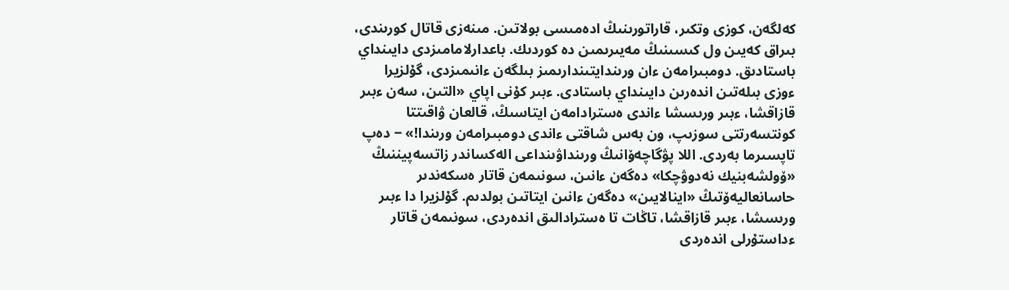كەلگەن، كوزى وتكىر، قاراتورىنىڭ ادەمىسى بولاتىن. مىنەزى قاتال كورىندى، بىراق كەيىن ول كىسىنىڭ مەيىرىمىن دە كوردىك. باعدارلامامىزدى دايىنداي باستادىق. دومبىرامەن ءان ورىندايتىندارىمىز بىلگەن ءانىمىزدى، گۇلزيرا ءوزى بىلەتىن اندەرىن دايىنداي باستادى. ءبىر كۇنى اپاي «التىن، سەن ءبىر قازاقشا، ءبىر ورىسشا ءاندى ەسترادامەن ايتاسىڭ، قالعان ۋاقىتتا كونتسەرتتى سوزىپ، ون بەس شاقتى ءاندى دومبىرامەن ورىندا!» ‒ دەپ تاپسىرما بەردى. اللا پۋگاچەۆانىڭ ورىنداۋىنداعى الەكساندر زاتسەپيننىڭ «ۆولشەبنيك نەدوۋچكا» دەگەن ءانىن، سونىمەن قاتار ەسكەندىر حاسانعاليەۆتىڭ «اينالايىن» دەگەن ءانىن ايتاتىن بولدىم. گۇلزيرا دا ءبىر ورىسشا، ءبىر قازاقشا، تاڭات تا ەسترادالىق اندەردى، سونىمەن قاتار ءداستۇرلى اندەردى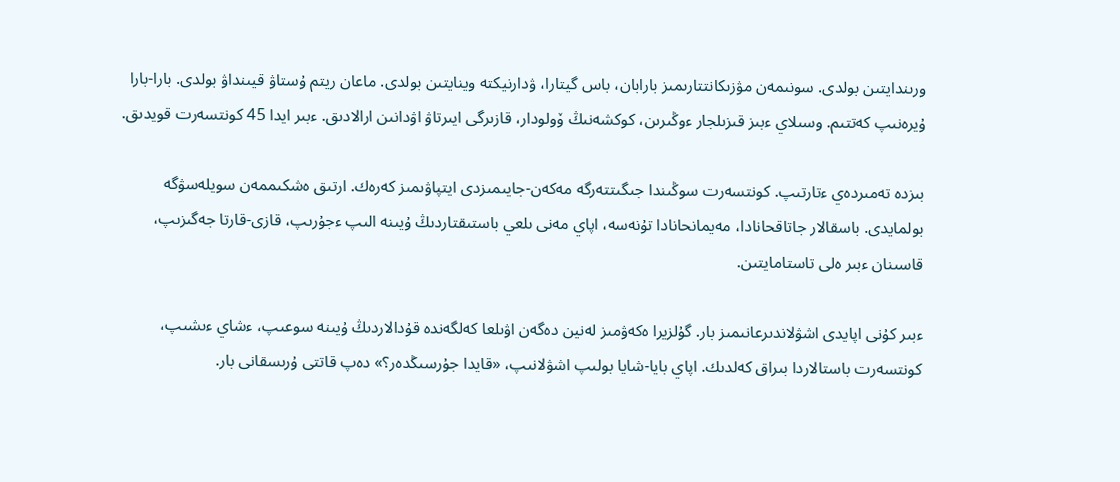ورىندايتىن بولدى. سونىمەن مۋزىكانتتارىمىز بارابان، باس گيتارا، ۋدارنيكتە وينايتىن بولدى. ماعان ريتم ۇستاۋ قيىنداۋ بولدى. بارا-بارا ۇيرەنىپ كەتتىم. وسىلاي ءبىز قىزىلجار ءوڭىرىن، كوكشەنىڭ ۆولودار، قازىرگى ايىرتاۋ اۋدانىن ارالادىق. ءبىر ايدا 45 كونتسەرت قويدىق.

بىزدە تەمىردەي ءتارتىپ. كونتسەرت سوڭىندا جىگىتتەرگە مەكەن-جايىمىزدى ايتپاۋىمىز كەرەك. ارتىق ەشكىممەن سويلەسۋگە بولمايدى. باسقالار جاتاقحانادا، مەيمانحانادا تۇنەسە، اپاي مەنى ىلعي باستىقتاردىڭ ۇيىنە الىپ ءجۇرىپ، قازى-قارتا جەگىزىپ، قاسىنان ءبىر ەلى تاستامايتىن.

ءبىر كۇنى اپايدى اشۋلاندىرعانىمىز بار. گۇلزيرا ەكەۋمىز لەنين دەگەن اۋىلعا كەلگەندە قۇدالاردىڭ ۇيىنە سوعىپ، ءشاي ءىشىپ، كونتسەرت باستالاردا بىراق كەلدىك. اپاي بايا-شايا بولىپ اشۋلانىپ، «قايدا جۇرسىڭدەر؟» دەپ قاتتى ۇرىسقانى بار.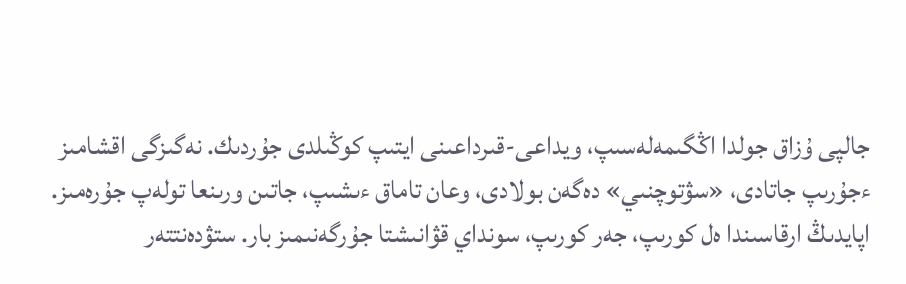جالپى ۇزاق جولدا اڭگىمەلەسىپ، ويداعى-قىرداعىنى ايتىپ كوڭىلدى جۇردىك. نەگىزگى اقشامىز ءجۇرىپ جاتادى، «سۋتوچنىي» دەگەن بولادى، وعان تاماق ءىشىپ، جاتىن ورىنعا تولەپ جۇرەمىز. اپايدىڭ ارقاسىندا ەل كورىپ، جەر كورىپ، سونداي قۋانىشتا جۇرگەنىمىز بار. ستۋدەنتتەر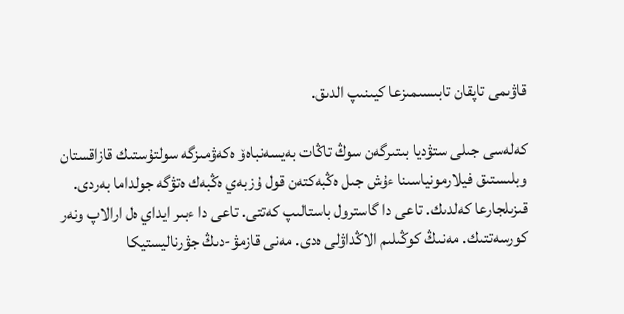قاۋىمى تاپقان تابىسىمىزعا كيىنىپ الدىق.

كەلەسى جىلى ستۋديا بىتىرگەن سوڭ تاڭات بەيسەنباەۆ ەكەۋمىزگە سولتۇستىك قازاقستان وبلىستىق فيلارمونياسىنا ءۇش جىل ەڭبەكتەن قول ۇزبەي ەڭبەك ەتۋگە جولداما بەردى. قىزىلجارعا كەلدىك. تاعى دا گاسترول باستالىپ كەتتى. تاعى دا ءبىر ايداي ەل ارالاپ ونەر كورسەتتىك. مەنىڭ كوڭىلىم الاڭداۋلى ەدى. مەنى قازمۋ-دىڭ جۋرناليستيكا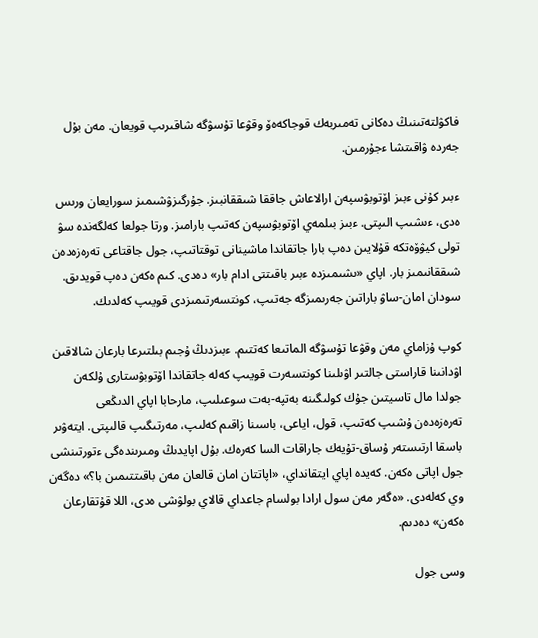فاكۋلتەتىنىڭ دەكانى تەمىربەك قوجاكەەۆ وقۋعا تۇسۋگە شاقىرىپ قويعان. مەن بۇل جەردە ۋاقىتشا ءجۇرمىن.

ءبىر كۇنى ءبىز اۆتوبۋسپەن ارالاعاش جاققا شىققانبىز. جۇرگىزۋشىمىز سورايعان ورىس ەدى، ءىشىپ الىپتى. ءبىز بىلمەي اۆتوبۋسپەن كەتىپ بارامىز. ورتا جولعا كەلگەندە سۋ تولى كيۋۆەتكە قۇلايىن دەپ بارا جاتقاندا ماشينانى توقتاتىپ، جول جاقتاعى تەرەزەدەن شىققانىمىز بار. اپاي «ىشىمىزدە ءبىر باقىتتى ادام بار» دەدى. كىم ەكەن دەپ قويدىق. سودان امان-ساۋ باراتىن جەرىمىزگە جەتىپ، كونتسەرتىمىزدى قويىپ كەلدىك.

كوپ ۇزاماي مەن وقۋعا تۇسۋگە الماتىعا كەتتىم. ءبىزدىڭ ۇجىم بىلتىرعا بارعان شالاقىن اۋدانىنا قاراستى جالتىر اۋىلىنا كونتسەرت قويىپ كەلە جاتقاندا اۆتوبۋستارى ۇلكەن جولدا مال تاسيتىن جۇك كولىگىنە بەتپە-بەت سوعىلىپ، مارحابا اپاي الدىڭعى تەرەزەدەن ۇشىپ كەتىپ، قول، اياعى، باسىنا زاقىم كەلىپ، مەرتىگىپ قالىپتى. ايتەۋىر باسقا ارتىستەر ۇساق-تۇيەك جاراقات السا كەرەك. بۇل اپايدىڭ ومىرىندەگى ءتورتىنشى جول اپاتى ەكەن. كەيدە اپاي ايتقانداي، «اپاتتان امان قالعان مەن باقىتتىمىن با؟» دەگەن وي كەلەدى. «ەگەر مەن سول ارادا بولسام جاعداي قالاي بولۋشى ەدى، اللا قۇتقارعان ەكەن» دەدىم.

وسى جول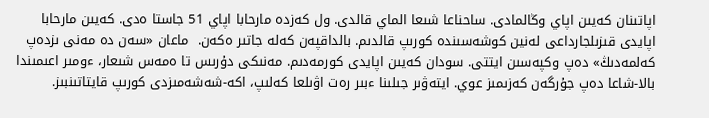اپاتىنان كەيىن اپاي وڭالمادى. ساحناعا شىعا الماي قالدى. ول كەزدە مارحابا اپاي 51 جاستا ەدى. كەيىن مارحابا اپايدى قىزىلجارداعى لەنين كوشەسىندە كورىپ قالدىم. بالداقپەن كەلە جاتىر ەكەن.  ماعان «سەن دە مەنى ىزدەپ كەلمەدىڭ» دەپ وكپەسىن ايتتى. سودان كەيىن اپايدى كورمەدىم. مەنىكى دۇرىس تا ەمەس شىعار، ءومىر اعىمىندا بالا-شاعا دەپ جۇرگەن كەزىمىز عوي. ايتەۋىر جىلىنا ءبىر رەت اۋىلعا كەلىپ، اكە-شەشەمىزدى كورىپ قايتاتىنبىز.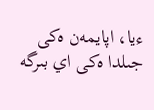ءيا، اپايمەن ەكى جىلدا ەكى اي بىرگە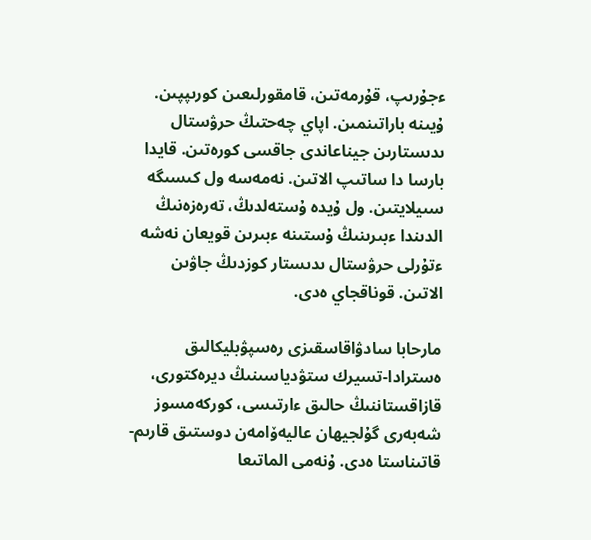ءجۇرىپ، قۇرمەتىن، قامقورلىعىن كورىپپىن. ۇيىنە باراتىنمىن. اپاي چەحتىڭ حرۋستال ىدىستارىن جيناعاندى جاقسى كورەتىن. قايدا بارسا دا ساتىپ الاتىن. نەمەسە ول كىسىگە سىيلايتىن. ول ۇيدە ۇستەلدىڭ، تەرەزەنىڭ الدىندا ءبىرىنىڭ ۇستىنە ءبىرىن قويعان نەشە ءتۇرلى حرۋستال ىدىستار كوزدىڭ جاۋىن الاتىن. قوناقجاي ەدى.

مارحابا سادۋاقاسقىزى رەسپۋبليكالىق ەسترادا-تسيرك ستۋدياسىنىڭ ديرەكتورى، قازاقستاننىڭ حالىق ءارتىسى، كوركەمسوز شەبەرى گۇلجيھان عاليەۆامەن دوستىق قارىم-قاتىناستا ەدى. ۇنەمى الماتىعا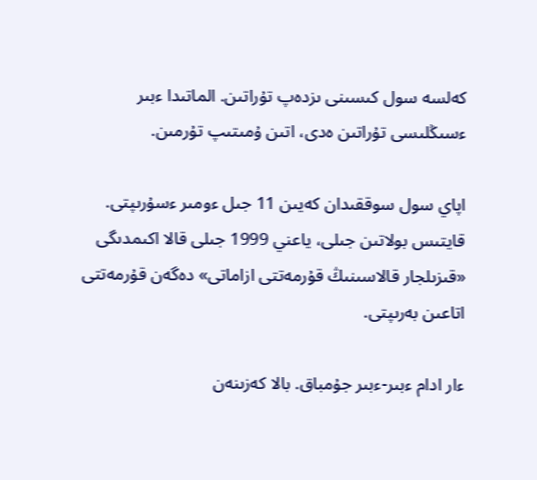كەلسە سول كىسىنى ىزدەپ تۇراتىن. الماتىدا ءبىر ءسىڭلىسى تۇراتىن ەدى، اتىن ۇمىتىپ تۇرمىن.

اپاي سول سوققىدان كەيىن 11 جىل ءومىر ءسۇرىپتى. قايتىس بولاتىن جىلى، ياعني 1999 جىلى قالا اكىمدىگى «قىزىلجار قالاسىنىڭ قۇرمەتتى ازاماتى» دەگەن قۇرمەتتى اتاعىن بەرىپتى.

ءار ادام ءبىر-ءبىر جۇمباق. بالا كەزىنەن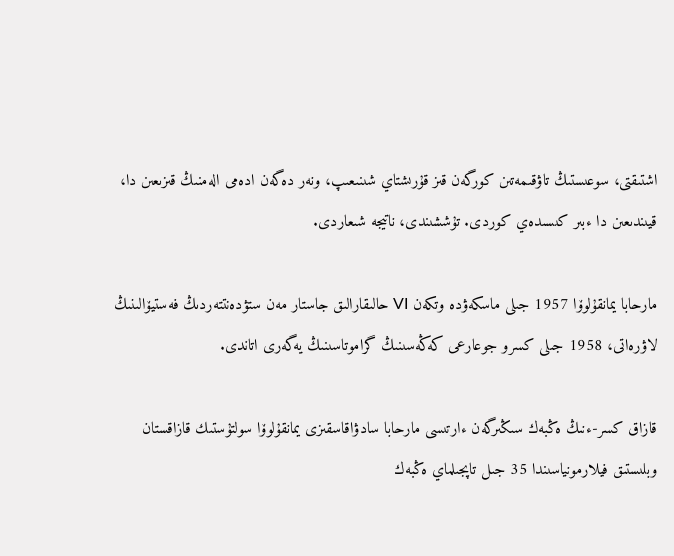اشتىقتى، سوعىستىڭ تاۋقىمەتىن كورگەن قىز قۇرىشتاي شىنىعىپ، ونەر دەگەن ادەمى الەمنىڭ قىزىعىن دا، قيىندىعىن دا ءبىر كىسىدەي كوردى. تۇششىندى، ناتيجە شىعاردى.

مارحابا يمانقۇلوۆا 1957 جىلى ماسكەۋدە وتكەن VI حالىقارالىق جاستار مەن ستۋدەنتتەردىڭ فەستيۆالىنىڭ لاۋرەاتى، 1958 جىلى كسرو جوعارعى كەڭەسىنىڭ گراموتاسىنىڭ يەگەرى اتاندى.

قازاق كسر-ءنىڭ ەڭبەك سىڭىرگەن ءارتىسى مارحابا سادۋاقاسقىزى يمانقۇلوۆا سولتۇستىك قازاقستان وبلىستىق فيلارمونياسىندا 35 جىل تاپجىلماي ەڭبەك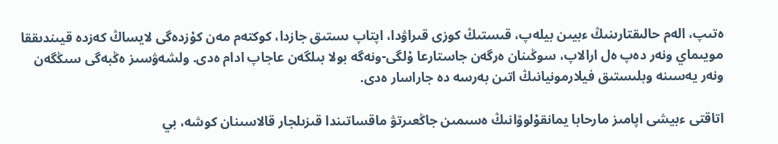ەتىپ، الەم حالىقتارىنىڭ ءبيىن بيلەپ، قىستىڭ كوزى قىراۋدا، اپتاپ ىستىق جازدا، كوكتەم مەن كۇزدەگى لايساڭ كەزدە قيىندىققا مويىماي ونەر دەپ ەل ارالاپ، سوڭىنان ەرگەن جاستارعا ۇلگى-ونەگە بولا بىلگەن عاجاپ ادام ەدى. ولشەۋسىز ەڭبەگى سىڭگەن ونەر يەسىنە وبلىستىق فيلارمونيانىڭ اتىن بەرسە دە جاراسار ەدى.

اتاقتى ءبيشى اپامىز مارحابا يمانقۇلوۆانىڭ ەسىمىن جاڭعىرتۋ ماقساتىندا قىزىلجار قالاسىنان كوشە، بي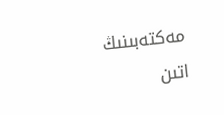مەكتەبىنىڭ اتىن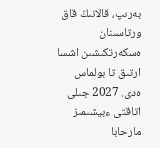بەرىپ، قالانىڭ قاق ورتاسىنان ەسكەرتكىشىن اشسا ارتىق تا بولماس ەدى. 2027 جىلى اتاقتى ءبيشىمىز مارحابا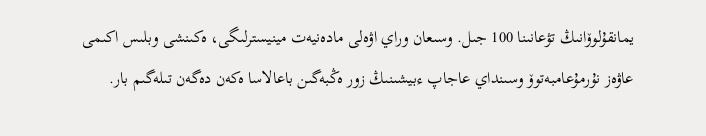يمانقۇلوۆانىڭ تۋعانىنا 100 جىل. وسىعان وراي اۋەلى مادەنيەت مينيسترلىگى، ەكىنشى وبلىس اكىمى عاۋەز نۇرمۇعامبەتوۆ وسىنداي عاجاپ ءبيشىنىڭ زور ەڭبەگىن باعالاسا ەكەن دەگەن تىلەگىم بار.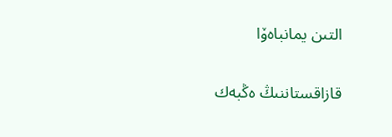التىن يمانباەۆا

قازاقستاننىڭ ەڭبەك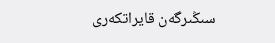سىڭىرگەن قايراتكەرى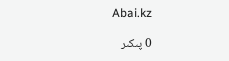Abai.kz

0 پىكىر